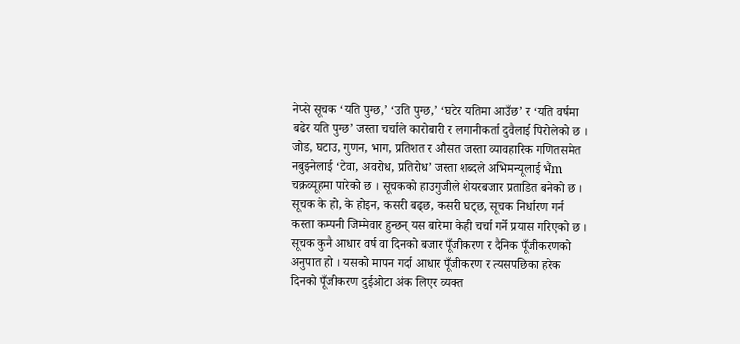नेप्से सूचक ‘यति पुग्छ,’ ‘उति पुग्छ,’ ‘घटेर यतिमा आउँछ’ र ‘यति वर्षमा बढेर यति पुग्छ’ जस्ता चर्चाले कारोबारी र लगानीकर्ता दुवैलाई पिरोलेको छ । जोड, घटाउ, गुणन, भाग, प्रतिशत र औसत जस्ता व्यावहारिक गणितसमेत नबुझ्नेलाई ‘टेवा, अवरोध, प्रतिरोध’ जस्ता शब्दले अभिमन्यूलाई भैंm चक्रव्यूहमा पारेको छ । सूचकको हाउगुजीले शेयरबजार प्रताडित बनेको छ । सूचक के हो, के होइन, कसरी बढ्छ, कसरी घट्छ, सूचक निर्धारण गर्न कस्ता कम्पनी जिम्मेवार हुन्छन् यस बारेमा केही चर्चा गर्ने प्रयास गरिएको छ ।
सूचक कुनै आधार वर्ष वा दिनको बजार पूँजीकरण र दैनिक पूँजीकरणको अनुपात हो । यसको मापन गर्दा आधार पूँजीकरण र त्यसपछिका हरेक दिनको पूँजीकरण दुईओटा अंक लिएर व्यक्त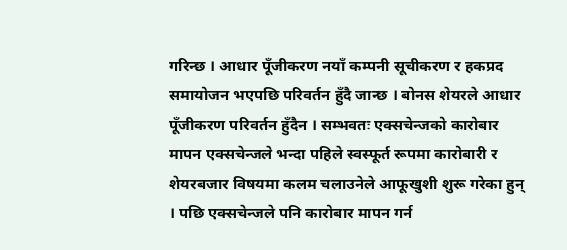गरिन्छ । आधार पूँजीकरण नयाँ कम्पनी सूचीकरण र हकप्रद समायोजन भएपछि परिवर्तन हुँदै जान्छ । बोनस शेयरले आधार पूँजीकरण परिवर्तन हुँदैन । सम्भवतः एक्सचेन्जको कारोबार मापन एक्सचेन्जले भन्दा पहिले स्वस्फूर्त रूपमा कारोबारी र शेयरबजार विषयमा कलम चलाउनेले आफूखुशी शुरू गरेका हुन् । पछि एक्सचेन्जले पनि कारोबार मापन गर्न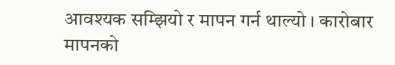आवश्यक सम्झियो र मापन गर्न थाल्यो । कारोबार मापनको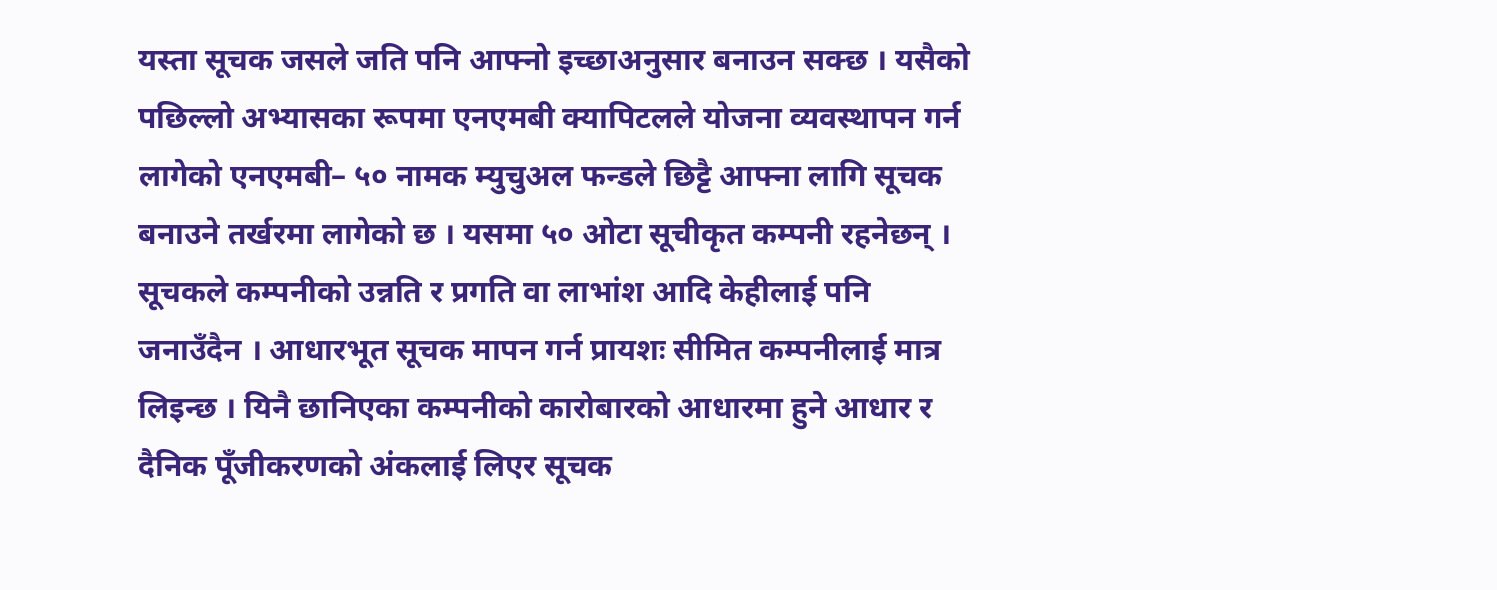यस्ता सूचक जसले जति पनि आफ्नो इच्छाअनुसार बनाउन सक्छ । यसैको पछिल्लो अभ्यासका रूपमा एनएमबी क्यापिटलले योजना व्यवस्थापन गर्न लागेको एनएमबी– ५० नामक म्युचुअल फन्डले छिट्टै आफ्ना लागि सूचक बनाउने तर्खरमा लागेको छ । यसमा ५० ओटा सूचीकृत कम्पनी रहनेछन् । सूचकले कम्पनीको उन्नति र प्रगति वा लाभांश आदि केहीलाई पनि जनाउँदैन । आधारभूत सूचक मापन गर्न प्रायशः सीमित कम्पनीलाई मात्र लिइन्छ । यिनै छानिएका कम्पनीको कारोबारको आधारमा हुने आधार र दैनिक पूँजीकरणको अंकलाई लिएर सूचक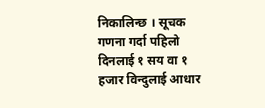निकालिन्छ । सूचक गणना गर्दा पहिलो दिनलाई १ सय वा १ हजार विन्दुलाई आधार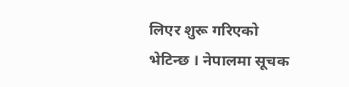लिएर शुरू गरिएको भेटिन्छ । नेपालमा सूचक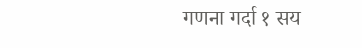गणना गर्दा १ सय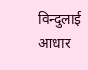विन्दुलाई आधार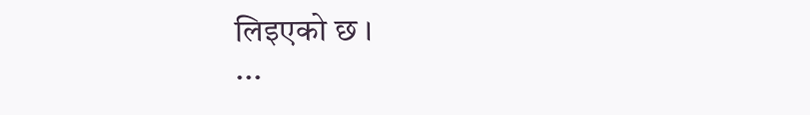लिइएको छ ।
...